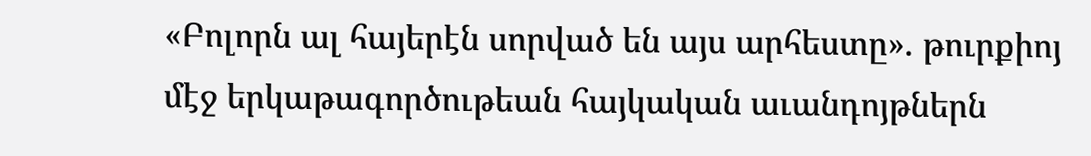«Բոլորն ալ հայերէն սորված են այս արհեստը». թուրքիոյ մէջ երկաթագործութեան հայկական աւանդոյթներն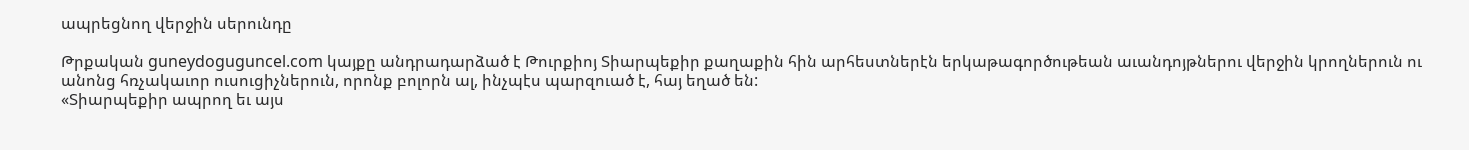ապրեցնող վերջին սերունդը

Թրքական guneydoguguncel.com կայքը անդրադարձած է Թուրքիոյ Տիարպեքիր քաղաքին հին արհեստներէն երկաթագործութեան աւանդոյթներու վերջին կրողներուն ու անոնց հռչակաւոր ուսուցիչներուն, որոնք բոլորն ալ, ինչպէս պարզուած է, հայ եղած են:
«Տիարպեքիր ապրող եւ այս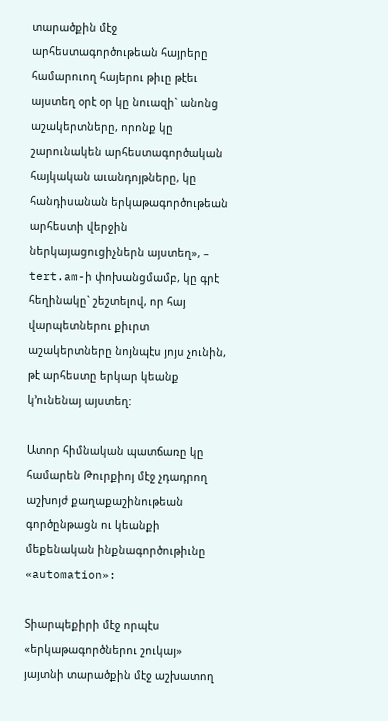տարածքին մէջ արհեստագործութեան հայրերը համարուող հայերու թիւը թէեւ այստեղ օրէ օր կը նուազի` անոնց աշակերտները, որոնք կը շարունակեն արհեստագործական հայկական աւանդոյթները, կը հանդիսանան երկաթագործութեան արհեստի վերջին ներկայացուցիչներն այստեղ», – tert.am-ի փոխանցմամբ, կը գրէ հեղինակը` շեշտելով, որ հայ վարպետներու քիւրտ աշակերտները նոյնպէս յոյս չունին, թէ արհեստը երկար կեանք կ’ունենայ այստեղ:

Ատոր հիմնական պատճառը կը համարեն Թուրքիոյ մէջ չդադրող աշխոյժ քաղաքաշինութեան գործընթացն ու կեանքի մեքենական ինքնագործութիւնը «automation»:

Տիարպեքիրի մէջ որպէս «երկաթագործներու շուկայ» յայտնի տարածքին մէջ աշխատող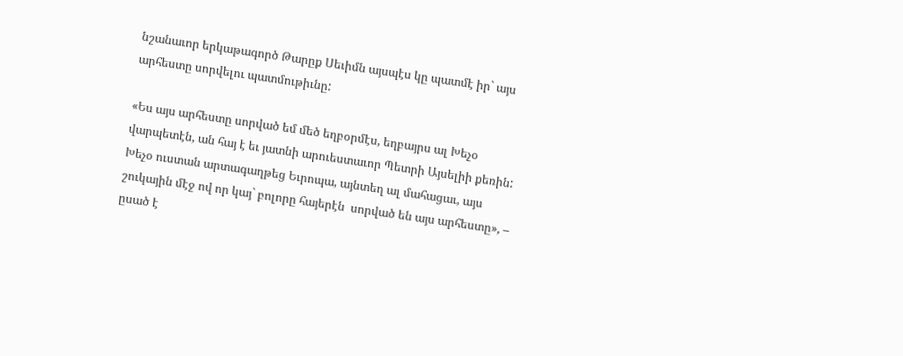նշանաւոր երկաթագործ Թարըք Սեւիմն այսպէս կը պատմէ իր` այս արհեստը սորվելու պատմութիւնը:

«Ես այս արհեստը սորված եմ մեծ եղբօրմէս, եղբայրս ալ Խեչօ վարպետէն, ան հայ է եւ յատնի արուեստաւոր Պետրի Այսելիի քեռին: Խեչօ ուստան արտագաղթեց Եւրոպա, այնտեղ ալ մահացաւ, այս շուկային մէջ ով որ կայ` բոլորը հայերէն  սորված են այս արհեստը», – ըսած է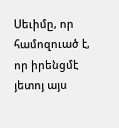Սեւիմը, որ համոզուած է, որ իրենցմէ յետոյ այս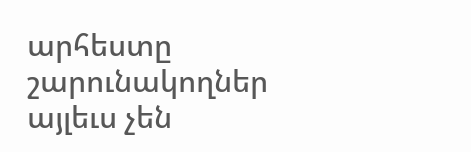արհեստը շարունակողներ այլեւս չեն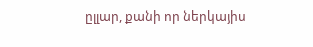ըլլար, քանի որ ներկայիս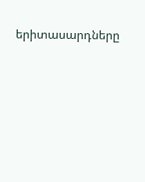երիտասարդները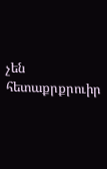չեն հետաքրքրուիր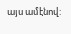այս ամէնով: